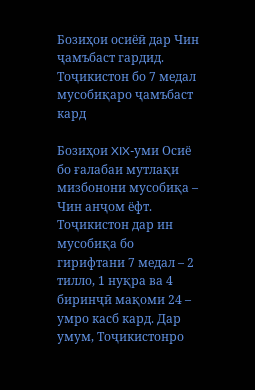Бозиҳои осиёӣ дар Чин ҷамъбаст гардид. Тоҷикистон бо 7 медал мусобиқаро ҷамъбаст кард

Бозиҳои XIX-уми Осиё бо ғалабаи мутлақи мизбонони мусобиқа – Чин анҷом ёфт. Тоҷикистон дар ин мусобиқа бо гирифтани 7 медал – 2 тилло, 1 нуқра ва 4 биринҷӣ мақоми 24 – умро касб кард. Дар умум, Тоҷикистонро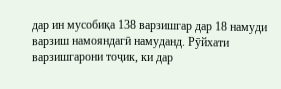дар ин мусобиқа 138 варзишгар дар 18 намуди варзиш намояндагӣ намуданд. Рӯйхати варзишгарони тоҷик, ки дар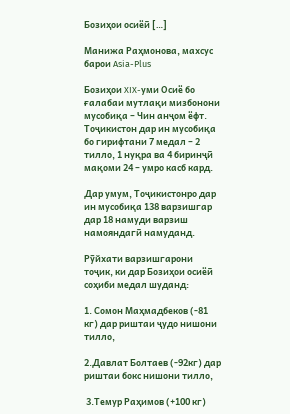Бозиҳои осиёӣ […]

Манижа Раҳмонова, махсус барои Asia-Plus

Бозиҳои XIX-уми Осиё бо ғалабаи мутлақи мизбонони мусобиқа – Чин анҷом ёфт. Тоҷикистон дар ин мусобиқа бо гирифтани 7 медал – 2 тилло, 1 нуқра ва 4 биринҷӣ мақоми 24 – умро касб кард.

Дар умум, Тоҷикистонро дар ин мусобиқа 138 варзишгар дар 18 намуди варзиш намояндагӣ намуданд.

Рӯйхати варзишгарони тоҷик, ки дар Бозиҳои осиёӣ соҳиби медал шуданд:

1. Сомон Маҳмадбеков (-81 кг) дар риштаи ҷудо нишони тилло,

2.Давлат Болтаев (-92кг) дар риштаи бокс нишони тилло,

 3.Темур Раҳимов (+100 кг)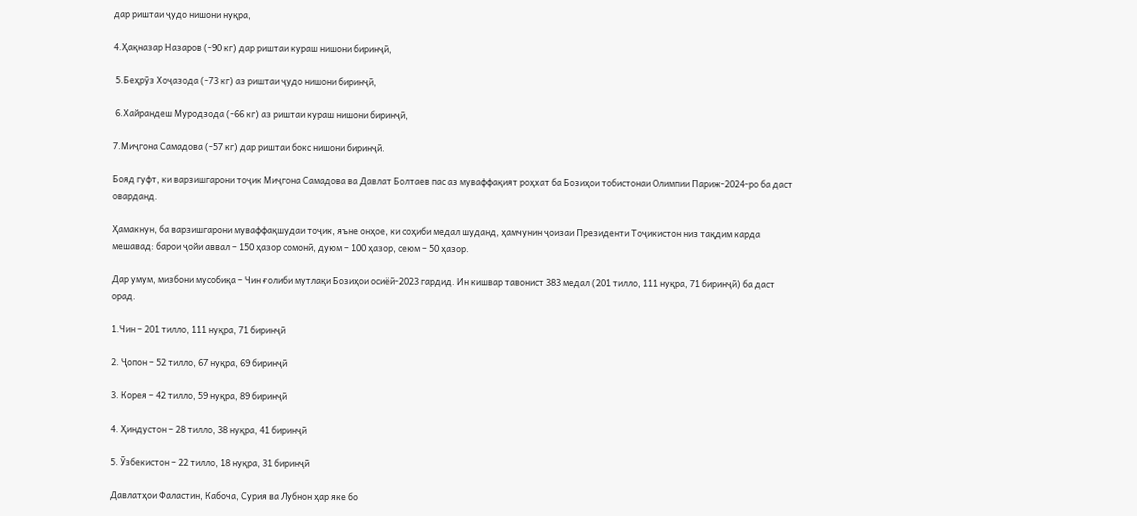дар риштаи ҷудо нишони нуқра,

4.Ҳақназар Назаров (-90 кг) дар риштаи кураш нишони биринҷӣ,

 5.Беҳрӯз Хоҷазода (-73 кг) аз риштаи ҷудо нишони биринҷӣ,

 6.Хайрандеш Муродзода (-66 кг) аз риштаи кураш нишони биринҷӣ,

7.Миҷгона Самадова (-57 кг) дар риштаи бокс нишони биринҷӣ.

Бояд гуфт, ки варзишгарони тоҷик Миҷгона Самадова ва Давлат Болтаев пас аз муваффақият роҳхат ба Бозиҳои тобистонаи Олимпии Париж-2024-ро ба даст оварданд.

Ҳамакнун, ба варзишгарони муваффақшудаи тоҷик, яъне онҳое, ки соҳиби медал шуданд, ҳамчунин ҷоизаи Президенти Тоҷикистон низ тақдим карда мешавад: барои ҷойи аввал – 150 ҳазор сомонӣ, дуюм – 100 ҳазор, сеюм – 50 ҳазор.

Дар умум, мизбони мусобиқа – Чин ғолиби мутлақи Бозиҳои осиёӣ-2023 гардид. Ин кишвар тавонист 383 медал (201 тилло, 111 нуқра, 71 биринҷӣ) ба даст орад.

1.Чин – 201 тилло, 111 нуқра, 71 биринҷӣ

2. Ҷопон – 52 тилло, 67 нуқра, 69 биринҷӣ

3. Корея – 42 тилло, 59 нуқра, 89 биринҷӣ

4. Ҳиндустон – 28 тилло, 38 нуқра, 41 биринҷӣ

5. Ӯзбекистон – 22 тилло, 18 нуқра, 31 биринҷӣ

Давлатҳои Фаластин, Кабоча, Сурия ва Лубнон ҳар яке бо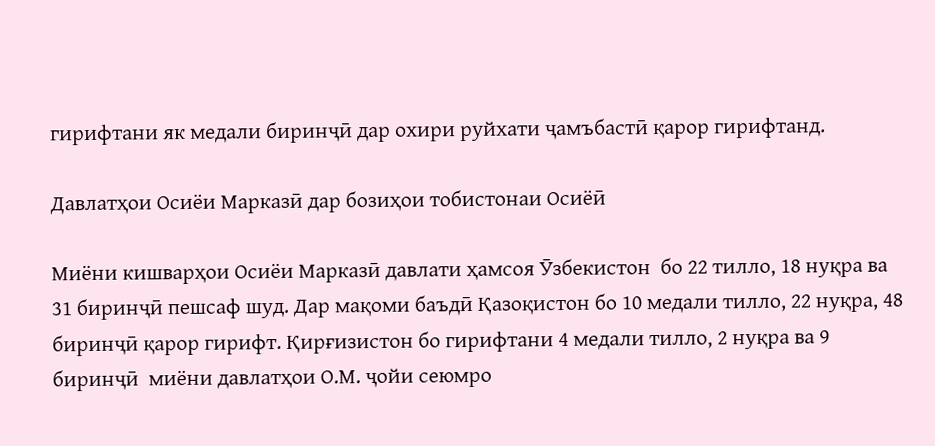гирифтани як медали биринҷӣ дар охири руйхати ҷамъбастӣ қарор гирифтанд.

Давлатҳои Осиёи Марказӣ дар бозиҳои тобистонаи Осиёӣ

Миёни кишварҳои Осиёи Марказӣ давлати ҳамсоя Ӯзбекистон  бо 22 тилло, 18 нуқра ва 31 биринҷӣ пешсаф шуд. Дар мақоми баъдӣ Қазоқистон бо 10 медали тилло, 22 нуқра, 48 биринҷӣ қарор гирифт. Қирғизистон бо гирифтани 4 медали тилло, 2 нуқра ва 9 биринҷӣ  миёни давлатҳои О.М. ҷойи сеюмро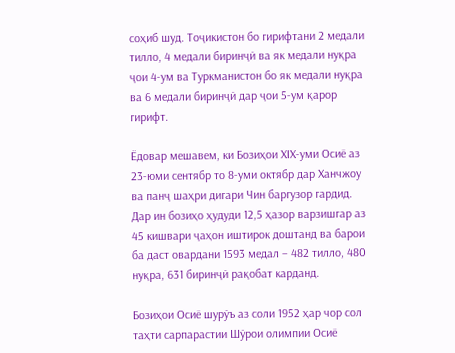соҳиб шуд. Тоҷикистон бо гирифтани 2 медали тилло, 4 медали биринҷӣ ва як медали нуқра ҷои 4-ум ва Туркманистон бо як медали нуқра ва 6 медали биринҷӣ дар ҷои 5-ум қарор гирифт.

Ёдовар мешавем, ки Бозиҳои XIX-уми Осиё аз 23-юми сентябр то 8-уми октябр дар Ханчжоу ва панҷ шаҳри дигари Чин баргузор гардид. Дар ин бозиҳо ҳудуди 12,5 ҳазор варзишгар аз 45 кишвари ҷаҳон иштирок доштанд ва барои ба даст овардани 1593 медал – 482 тилло, 480 нуқра, 631 биринҷӣ рақобат карданд.

Бозиҳои Осиё шурӯъ аз соли 1952 ҳар чор сол таҳти сарпарастии Шӯрои олимпии Осиё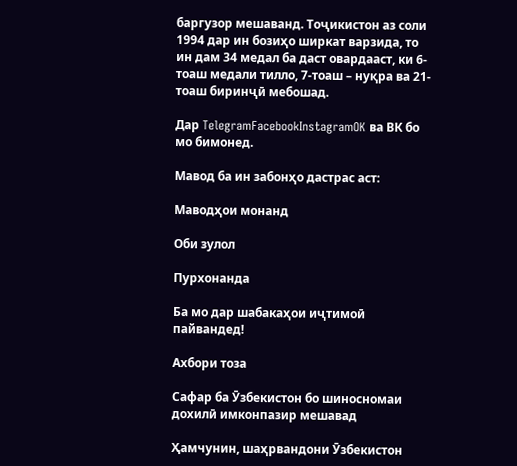баргузор мешаванд. Тоҷикистон аз соли 1994 дар ин бозиҳо ширкат варзида, то ин дам 34 медал ба даст овардааст, ки 6-тоаш медали тилло, 7-тоаш – нуқра ва 21-тоаш биринҷӣ мебошад.

Дар TelegramFacebookInstagramOK ва ВК бо мо бимонед.

Мавод ба ин забонҳо дастрас аст:

Маводҳои монанд

Оби зулол

Пурхонанда

Ба мо дар шабакаҳои иҷтимоӣ пайвандед!

Ахбори тоза

Сафар ба Ӯзбекистон бо шиносномаи дохилӣ имконпазир мешавад

Ҳамчунин, шаҳрвандони Ӯзбекистон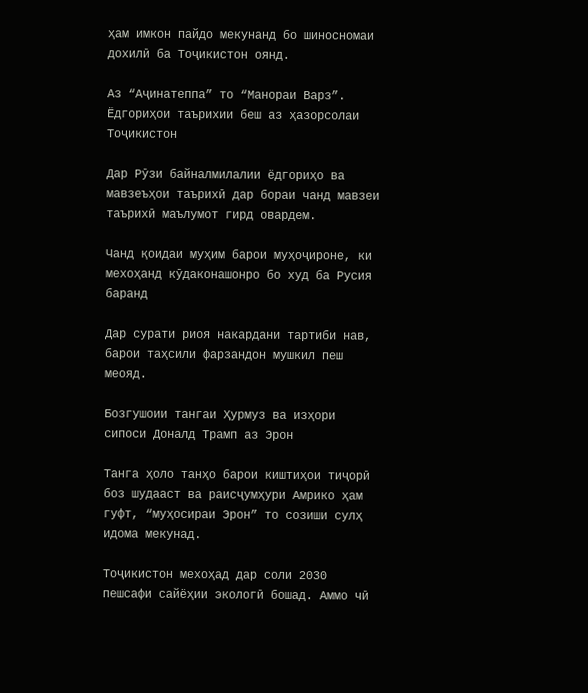ҳам имкон пайдо мекунанд бо шиносномаи дохилӣ ба Тоҷикистон оянд.

Аз “Аҷинатеппа” то “Манораи Варз”. Ёдгориҳои таърихии беш аз ҳазорсолаи Тоҷикистон

Дар Рӯзи байналмилалии ёдгориҳо ва мавзеъҳои таърихӣ дар бораи чанд мавзеи таърихӣ маълумот гирд овардем.

Чанд қоидаи муҳим барои муҳоҷироне, ки мехоҳанд кӯдаконашонро бо худ ба Русия баранд

Дар сурати риоя накардани тартиби нав, барои таҳсили фарзандон мушкил пеш меояд.

Бозгушоии тангаи Ҳурмуз ва изҳори сипоси Доналд Трамп аз Эрон

Танга ҳоло танҳо барои киштиҳои тиҷорӣ боз шудааст ва раисҷумҳури Амрико ҳам гуфт, “муҳосираи Эрон” то созиши сулҳ идома мекунад.

Тоҷикистон мехоҳад дар соли 2030 пешсафи сайёҳии экологӣ бошад. Аммо чӣ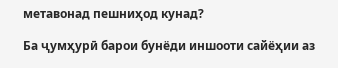метавонад пешниҳод кунад?

Ба ҷумҳурӣ барои бунёди иншооти сайёҳии аз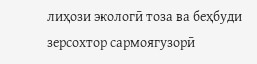лиҳози экологӣ тоза ва беҳбуди зерсохтор сармоягузорӣ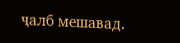ҷалб мешавад.